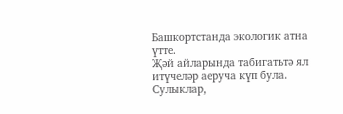Башкортстанда экологик атна үтте.
Җәй айларында табигатьтә ял итүчеләр аеруча күп була. Сулыклар,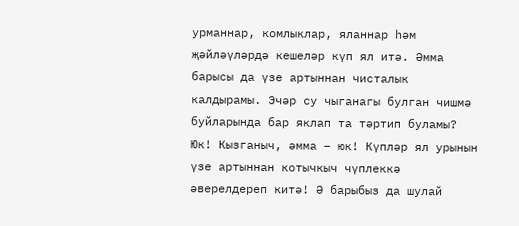урманнар, комлыклар, яланнар һәм җәйләүләрдә кешеләр күп ял итә. Әмма барысы да үзе артыннан чисталык калдырамы. Эчәр су чыганагы булган чишмә буйларында бар яклап та тәртип буламы? Юк! Кызганыч, әмма – юк! Күпләр ял урынын үзе артыннан котычкыч чүплеккә әверелдереп китә! Ә барыбыз да шулай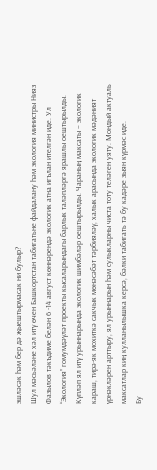эшләсәк һәм бер дә җыештырмасак ни булыр?
Шул мәсьәләне хәл итү өчен Башкортстан табигатьне файдалану һәм экология министры Нияз Фазылов тәкъдиме белән 6 -14 август көннәрендә экологик атна игълан ителгән иде. Ул “Экология” гомумдәүләт проекты кысаларындагы барлык таләпләргә ярашлы оештырылды.
Күпләп ял итү урыннарында экологик шимбәләр оештырылды. Чараның максаты – экологик караш, тирә-як мохиткә сакчык мөнәсәбәт тәрбияләү, халык арасында экологик мәдәният үрнәкләрен арттыру, ял урыннарын һәм сулыкларны чиста тоту теләген уяту. Мондый актуаль максатлар киң кулланылышка керсә, бәлки табигать тә бу кадәре зыян күрмәс иде.
Бу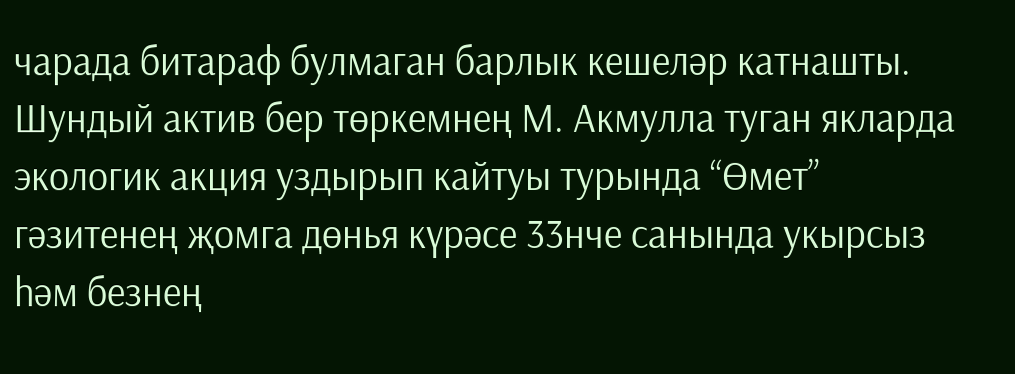чарада битараф булмаган барлык кешеләр катнашты.
Шундый актив бер төркемнең М. Акмулла туган якларда экологик акция уздырып кайтуы турында “Өмет” гәзитенең җомга дөнья күрәсе 33нче санында укырсыз һәм безнең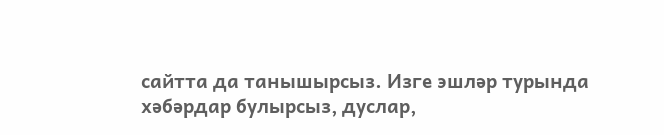сайтта да танышырсыз. Изге эшләр турында хәбәрдар булырсыз, дуслар,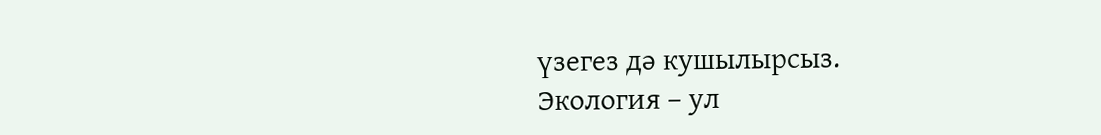үзегез дә кушылырсыз.
Экология – ул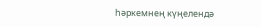һәркемнең күңелендә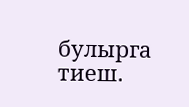булырга тиеш.